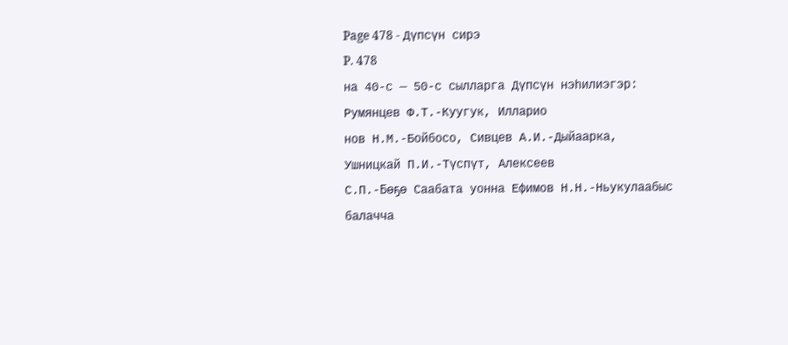Page 478 - Дүпсүн сирэ
P. 478
на 40-с — 50-с сылларга Дүпсүн нэһилиэгэр: Румянцев Ф.Т.-Куугук, Илларио
нов Н.М.-Бойбосо, Сивцев А.И.-Дыйаарка, Ушницкай П.И.-Түспүт, Алексеев
С.П.-Бөҕө Саабата уонна Ефимов Н.Н.-Ньукулаабыс балачча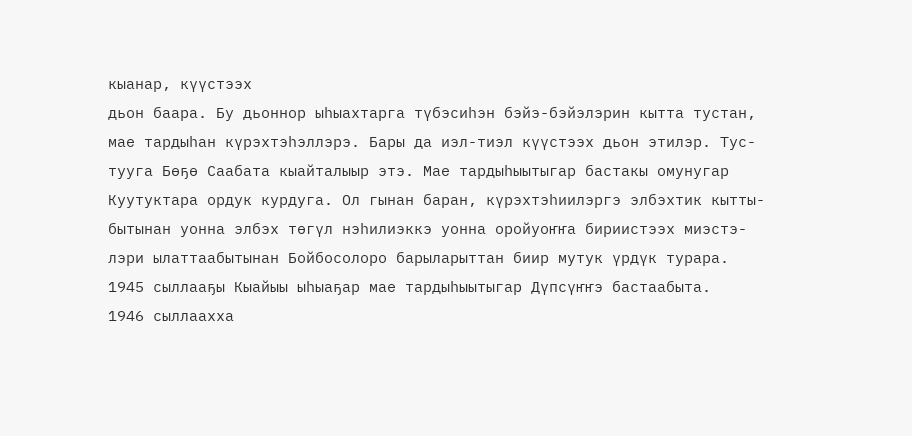кыанар, күүстээх
дьон баара. Бу дьоннор ыһыахтарга түбэсиһэн бэйэ-бэйэлэрин кытта тустан,
мае тардыһан күрэхтэһэллэрэ. Бары да иэл-тиэл күүстээх дьон этилэр. Тус-
тууга Бөҕө Саабата кыайталыыр этэ. Мае тардыһыытыгар бастакы омунугар
Куутуктара ордук курдуга. Ол гынан баран, күрэхтэһиилэргэ элбэхтик кытты-
бытынан уонна элбэх төгүл нэһилиэккэ уонна оройуоҥҥа бириистээх миэстэ-
лэри ылаттаабытынан Бойбосолоро барыларыттан биир мутук үрдүк турара.
1945 сыллааҕы Кыайыы ыһыаҕар мае тардыһыытыгар Дүпсүҥҥэ бастаабыта.
1946 сыллаахха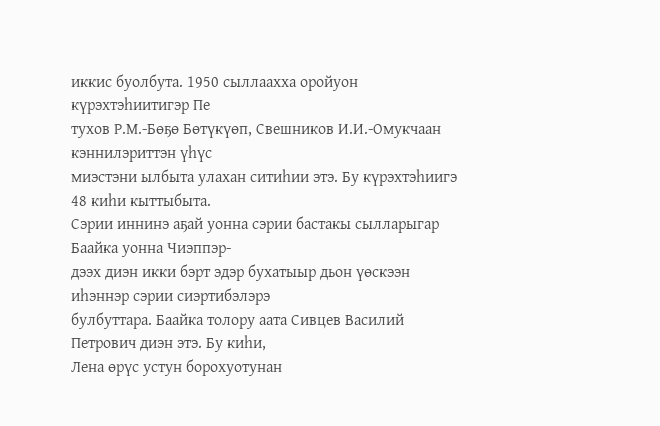иккис буолбута. 1950 сыллаахха оройуон күрэхтэһиитигэр Пе
тухов Р.М.-Бөҕө Бөтүкүөп, Свешников И.И.-Омукчаан кэннилэриттэн үһүс
миэстэни ылбыта улахан ситиһии этэ. Бу күрэхтэһиигэ 48 киһи кыттыбыта.
Сэрии иннинэ аҕай уонна сэрии бастакы сылларыгар Баайка уонна Чиэппэр-
дээх диэн икки бэрт эдэр бухатыыр дьон үөскээн иһэннэр сэрии сиэртибэлэрэ
булбуттара. Баайка толору аата Сивцев Василий Петрович диэн этэ. Бу киһи,
Лена өрүс устун борохуотунан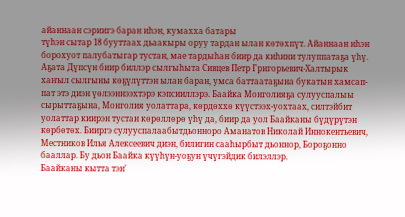айаннаан сэриигэ баран иһэн, кумахха батары
түһэн сытар 18 бууттаах дьаакыры оруу тардан ылан көтөхпүт. Айаннаан иһэн
борохуот палубатыгар тустан, мае тардыһан биир да киһини тулуппатаҕа үһү.
Аҕата Дүпсүн биир биллэр сылгыһыта Сивцев Петр Григорьевич-Халтырык
хаҥыл сылгыны көҕүлүттэн ылан баран, умса баттаатаҕына букатын хамсап-
пат этэ диэн үөлээннээхтэрэ кэпсииллэрэ. Баайка Монголияҕа сулууспалыы
сырыттаҕына, Монголия уолаттара, көрдөххө күүстээх-уохтаах, силтэйбит
уолаттар киирэн тустан көрөллөрө үһү да, биир да уол Баайканы бүдүрүтэн
көрбөтөх. Бииргэ сулууспалаабытдьонноро Аманатов Николай Иннокентьевич,
Местников Илья Алексеевич диэн, билигин сааһырбыт дьоннор, Бороҕонно
бааллар. Бу дьон Баайка күүһүн-уоҕун үчүгэйдик билэллэр.
Баайканы кытта тэн'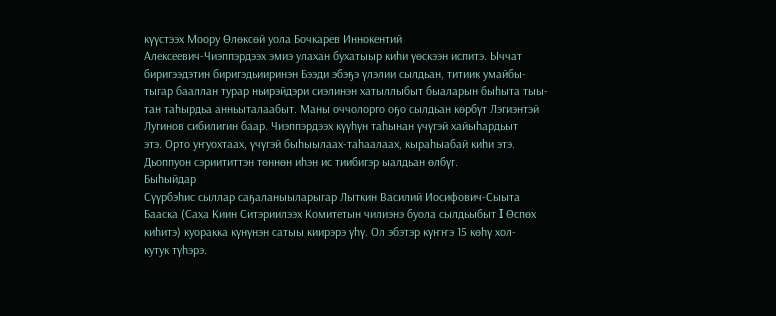күүстээх Моору Өлөксөй уола Бочкарев Иннокентий
Алексеевич-Чиэппэрдээх эмиэ улахан бухатыыр киһи үөскээн испитэ. Ыччат
биригээдэтин биригэдьииринэн Бээди эбэҕэ үлэлии сылдьан, титиик умайбы-
тыгар бааллан турар ньирэйдэри сиэлинэн хатыллыбыт быаларын быһыта тыы-
тан таһырдьа анньыталаабыт. Маны оччолорго оҕо сылдьан көрбүт Лэгиэнтэй
Лугинов сибилигин баар. Чиэппэрдээх күүһүн таһынан үчүгэй хайыһардьыт
этэ. Орто уҥуохтаах, үчүгэй быһыылаах-таһаалаах, кыраһыабай киһи этэ.
Дьоппуон сэриититтэн төннөн иһэн ис тиибигэр ыалдьан өлбүг.
Быһыйдар
Сүүрбэһис сыллар саҕаланыыларыгар Лыткин Василий Иосифович-Сыыта
Бааска (Саха Киин Ситэриилээх Комитетын чилиэнэ буола сылдьыбыт I Өспөх
киһитэ) куоракка күнүнэн сатыы киирэрэ үһү. Ол эбэтэр күҥҥэ 15 көһү хол-
кутук түһэрэ.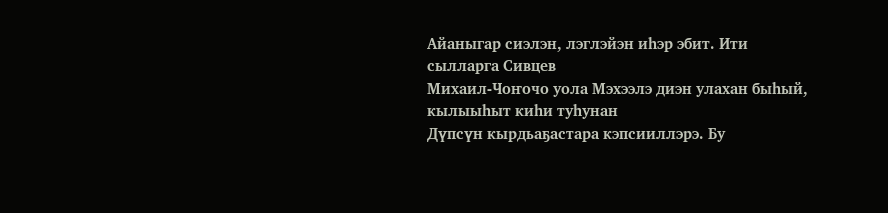Айаныгар сиэлэн, лэглэйэн иһэр эбит. Ити сылларга Сивцев
Михаил-Чоҥочо уола Мэхээлэ диэн улахан быһый, кылыыһыт киһи туһунан
Дүпсүн кырдьаҕастара кэпсииллэрэ. Бу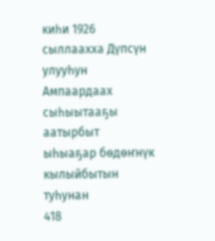киһи 1926 сыллаахха Дүпсүн улууһун
Ампаардаах сыһыытааҕы аатырбыт ыһыаҕар бөдөҥнүк кылыйбытын туһунан
418